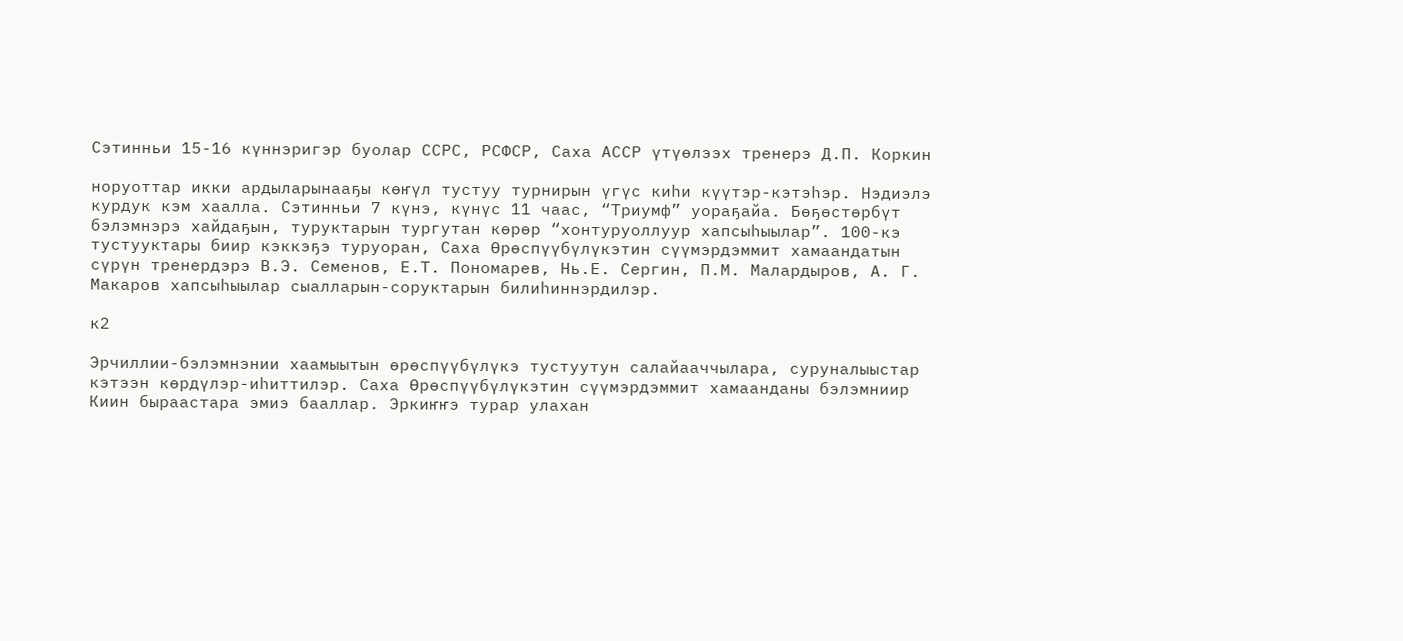Сэтинньи 15-16 күннэригэр буолар ССРС, РСФСР, Саха АССР үтүөлээх тренерэ Д.П. Коркин

норуоттар икки ардыларынааҕы көҥүл тустуу турнирын үгүс киһи күүтэр-кэтэһэр. Нэдиэлэ курдук кэм хаалла. Сэтинньи 7 күнэ, күнүс 11 чаас, “Триумф” уораҕайа. Бөҕөстөрбүт бэлэмнэрэ хайдаҕын, туруктарын тургутан көрөр “хонтуруоллуур хапсыһыылар”. 100-кэ тустууктары биир кэккэҕэ туруоран, Саха Өрөспүүбүлүкэтин сүүмэрдэммит хамаандатын сүрүн тренердэрэ В.Э. Семенов, Е.Т. Пономарев, Нь.Е. Сергин, П.М. Малардыров, А. Г. Макаров хапсыһыылар сыалларын-соруктарын билиһиннэрдилэр.

к2

Эрчиллии-бэлэмнэнии хаамыытын өрөспүүбүлүкэ тустуутун салайааччылара, суруналыыстар кэтээн көрдүлэр-иһиттилэр. Саха Өрөспүүбүлүкэтин сүүмэрдэммит хамаанданы бэлэмниир Киин быраастара эмиэ бааллар. Эркиҥҥэ турар улахан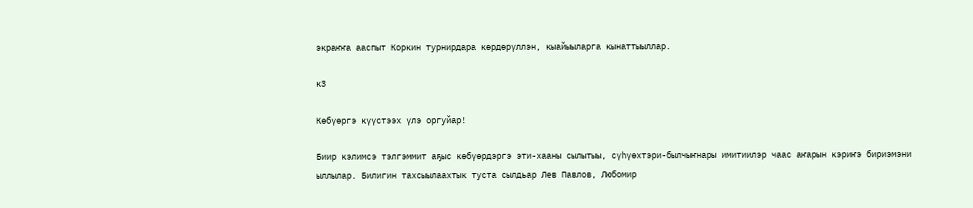экраҥҥа ааспыт Коркин турнирдара көрдөрүллэн, кыайыыларга кынаттыыллар.

к3

Көбүөргэ күүстээх үлэ оргуйар!

Биир кэлимсэ тэлгэммит аҕыс көбүөрдэргэ эти-хааны сылытыы, сүһүөхтэри-былчыҥнары имитиилэр чаас аҥарын кэриҥэ бириэмэни ыллылар. Билигин тахсыылаахтык туста сылдьар Лев Павлов, Любомир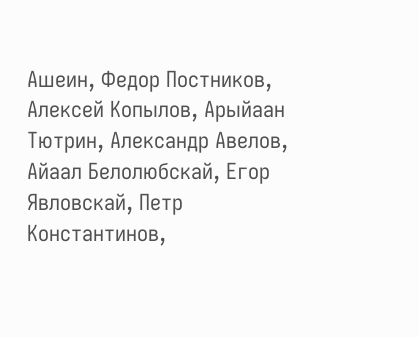Ашеин, Федор Постников, Алексей Копылов, Арыйаан Тютрин, Александр Авелов, Айаал Белолюбскай, Егор Явловскай, Петр Константинов,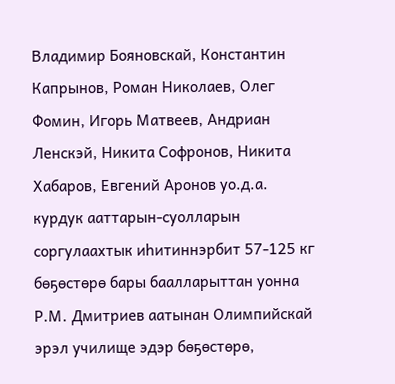Владимир Бояновскай, Константин Капрынов, Роман Николаев, Олег Фомин, Игорь Матвеев, Андриан Ленскэй, Никита Софронов, Никита Хабаров, Евгений Аронов уо.д.а. курдук ааттарын-суолларын соргулаахтык иһитиннэрбит 57-125 кг бөҕөстөрө бары баалларыттан уонна Р.М. Дмитриев аатынан Олимпийскай эрэл училище эдэр бөҕөстөрө,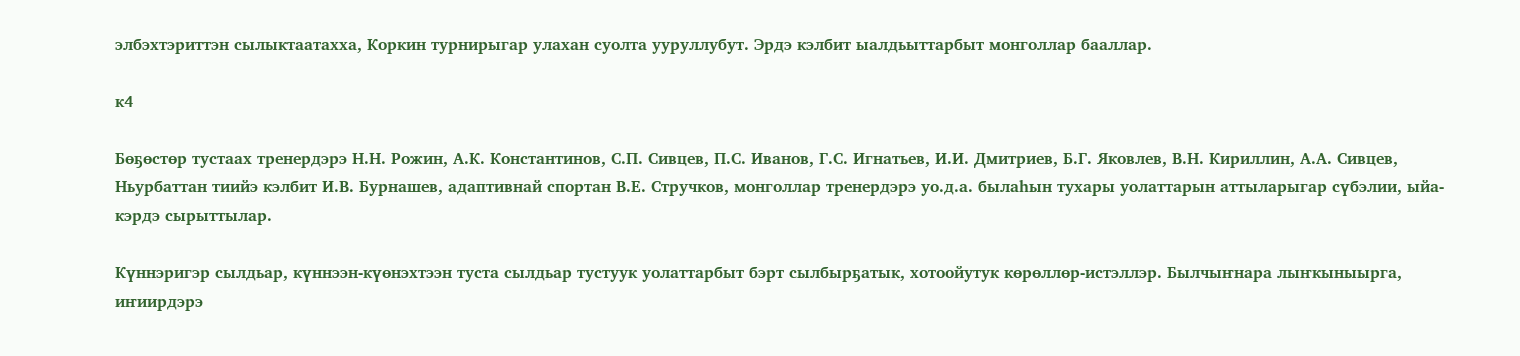элбэхтэриттэн сылыктаатахха, Коркин турнирыгар улахан суолта ууруллубут. Эрдэ кэлбит ыалдьыттарбыт монголлар бааллар.

к4

Бөҕөстөр тустаах тренердэрэ Н.Н. Рожин, А.К. Константинов, С.П. Сивцев, П.С. Иванов, Г.С. Игнатьев, И.И. Дмитриев, Б.Г. Яковлев, В.Н. Кириллин, А.А. Сивцев, Ньурбаттан тиийэ кэлбит И.В. Бурнашев, адаптивнай спортан В.Е. Стручков, монголлар тренердэрэ уо.д.а. былаһын тухары уолаттарын аттыларыгар сүбэлии, ыйа-кэрдэ сырыттылар.

Күннэригэр сылдьар, күннээн-күөнэхтээн туста сылдьар тустуук уолаттарбыт бэрт сылбырҕатык, хотоойутук көрөллөр-истэллэр. Былчыҥнара лыҥкыныырга, иҥиирдэрэ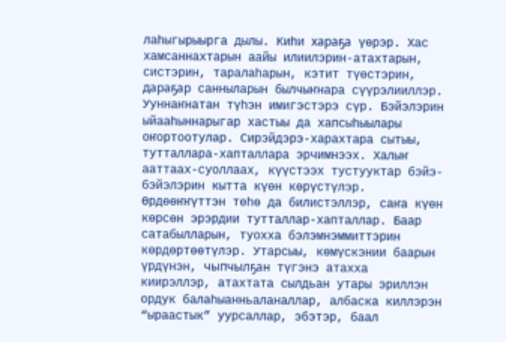лаһыгырыырга дылы. Киһи хараҕа үөрэр. Хас хамсаннахтарын аайы илиилэрин-атахтарын, систэрин, таралаһарын, кэтит түөстэрин, дараҕар санныларын былчыҥнара сүүрэлииллэр. Ууннаҥнатан түһэн имигэстэрэ сүр. Бэйэлэрин ыйааһыннарыгар хастыы да хапсыһыылары оҥортоотулар. Сирэйдэрэ-харахтара сытыы, тутталлара-хапталлара эрчимнээх. Халыҥ ааттаах-суоллаах, күүстээх тустууктар бэйэ-бэйэлэрин кытта күөн көрүстүлэр. Өрдөөҥҥүттэн төһө да билистэллэр, саҥа күөн көрсөн эрэрдии тутталлар-хапталлар. Баар сатабылларын, туохха бэлэмнэммиттэрин көрдөртөөтүлэр. Утарсыы, көмүскэнии баарын үрдүнэн, чыпчылҕан түгэнэ атахха киирэллэр, атахтата сылдьан утары эриллэн ордук балаһыанньаланаллар, албаска киллэрэн “ыраастык” уурсаллар, эбэтэр, баал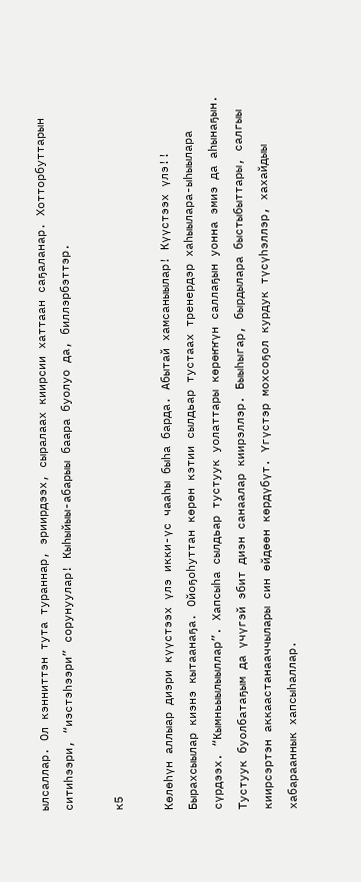ылсаллар. Ол кэнниттэн тута тураннар, эриирдээх, сыралаах киирсии хаттаан саҕаланар. Хотторбуттарын ситиһээри, “иэстэһээри” сорунуулар! Кыһыйыы-абарыы баара буолуо да, биллэрбэттэр.

к5

Көлөһүн аллыар диэри күүстээх үлэ икки-үс чааһы быһа барда. Абытай хамсаныылар! Күүстээх үлэ!! Бырахсыылар киэнэ кытаанаҕа. Ойоҕоһуттан көрөн кэтии сылдьар тустаах тренердэр хаһыылара-ыһыылара сүрдээх. “Кымньыылыыллар”. Хапсыһа сылдьар тустуук уолаттары көрөҥҥүн саллаҕын уонна эмиэ да аһынаҕын. Тустуук буолбатаҕым да үчүгэй эбит диэн санаалар киирэллэр. Быыһыгар, бырдылара быстыбыттары, салгыы киирсэртэн аккаастанааччылары син өйдөөн көрдүбүт. Үгүстэр мохсоҕол курдук түсүһэллэр, хахайдыы хабарааннык хапсыһаллар.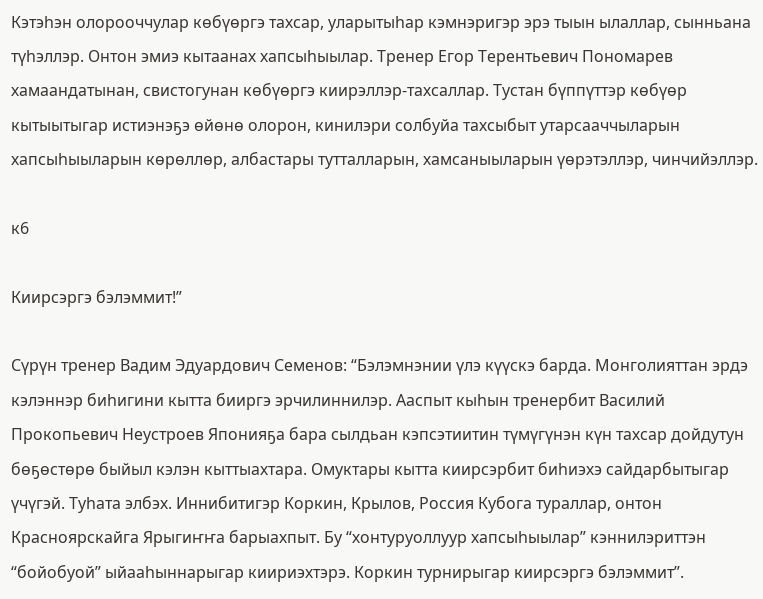Кэтэһэн олорооччулар көбүөргэ тахсар, уларытыһар кэмнэригэр эрэ тыын ылаллар, сынньана түһэллэр. Онтон эмиэ кытаанах хапсыһыылар. Тренер Егор Терентьевич Пономарев хамаандатынан, свистогунан көбүөргэ киирэллэр-тахсаллар. Тустан бүппүттэр көбүөр кытыытыгар истиэнэҕэ өйөнө олорон, кинилэри солбуйа тахсыбыт утарсааччыларын хапсыһыыларын көрөллөр, албастары тутталларын, хамсаныыларын үөрэтэллэр, чинчийэллэр.

к6

Киирсэргэ бэлэммит!”

Сүрүн тренер Вадим Эдуардович Семенов: “Бэлэмнэнии үлэ күүскэ барда. Монголияттан эрдэ кэлэннэр биһигини кытта бииргэ эрчилиннилэр. Ааспыт кыһын тренербит Василий Прокопьевич Неустроев Японияҕа бара сылдьан кэпсэтиитин түмүгүнэн күн тахсар дойдутун бөҕөстөрө быйыл кэлэн кыттыахтара. Омуктары кытта киирсэрбит биһиэхэ сайдарбытыгар үчүгэй. Туһата элбэх. Иннибитигэр Коркин, Крылов, Россия Кубога тураллар, онтон Красноярскайга Ярыгиҥҥа барыахпыт. Бу “хонтуруоллуур хапсыһыылар” кэннилэриттэн “бойобуой” ыйааһыннарыгар киириэхтэрэ. Коркин турнирыгар киирсэргэ бэлэммит”.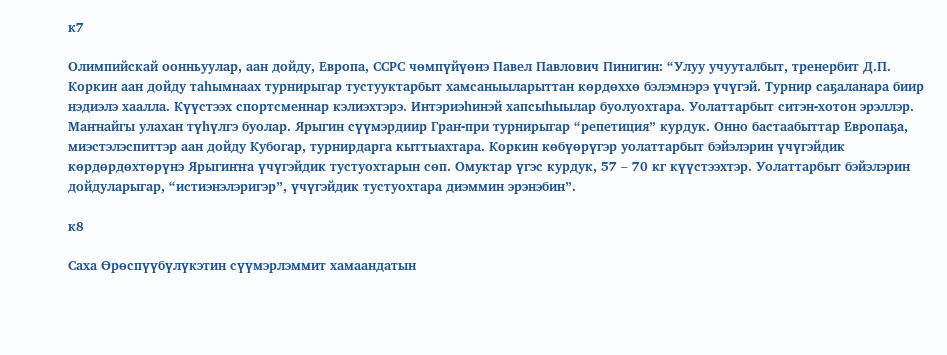к7

Олимпийскай оонньуулар, аан дойду, Европа, ССРС чөмпүйүөнэ Павел Павлович Пинигин: “Улуу учууталбыт, тренербит Д.П. Коркин аан дойду таһымнаах турнирыгар тустууктарбыт хамсаныыларыттан көрдөххө бэлэмнэрэ үчүгэй. Турнир саҕаланара биир нэдиэлэ хаалла. Күүстээх спортсменнар кэлиэхтэрэ. Интэриэһинэй хапсыһыылар буолуохтара. Уолаттарбыт ситэн-хотон эрэллэр. Маҥнайгы улахан түһүлгэ буолар. Ярыгин сүүмэрдиир Гран-при турнирыгар “репетиция” курдук. Онно бастаабыттар Европаҕа, миэстэлэспиттэр аан дойду Кубогар, турнирдарга кыттыахтара. Коркин көбүөрүгэр уолаттарбыт бэйэлэрин үчүгэйдик көрдөрдөхтөрүнэ Ярыгиҥҥа үчүгэйдик тустуохтарын сөп. Омуктар үгэс курдук, 57 – 70 кг күүстээхтэр. Уолаттарбыт бэйэлэрин дойдуларыгар, “истиэнэлэригэр”, үчүгэйдик тустуохтара диэммин эрэнэбин”.

к8

Саха Өрөспүүбүлүкэтин сүүмэрлэммит хамаандатын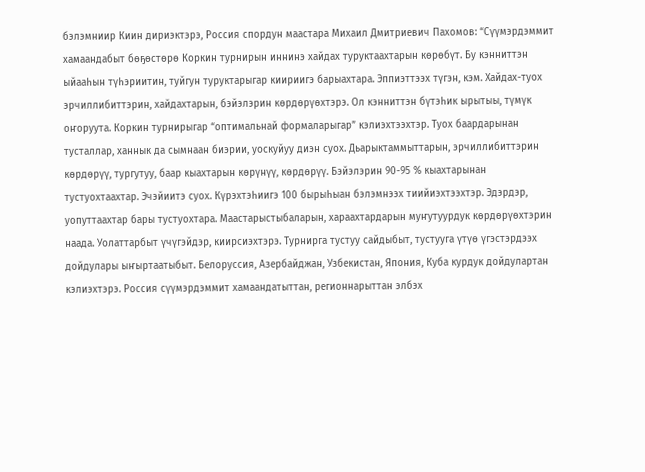бэлэмниир Киин дириэктэрэ, Россия спордун маастара Михаил Дмитриевич Пахомов: “Сүүмэрдэммит хамаандабыт бөҕөстөрө Коркин турнирын иннинэ хайдах туруктаахтарын көрөбүт. Бу кэнниттэн ыйааһын түһэриитин, туйгун туруктарыгар киириигэ барыахтара. Эппиэттээх түгэн, кэм. Хайдах-туох эрчиллибиттэрин, хайдахтарын, бэйэлэрин көрдөрүөхтэрэ. Ол кэнниттэн бүтэһик ырытыы, түмүк оҥоруута. Коркин турнирыгар “оптимальнай формаларыгар” кэлиэхтээхтэр. Туох баардарынан тусталлар, ханнык да сымнаан биэрии, уоскуйуу диэн суох. Дьарыктаммыттарын, эрчиллибиттэрин көрдөрүү, тургутуу, баар кыахтарын көрүнүү, көрдөрүү. Бэйэлэрин 90-95 % кыахтарынан тустуохтаахтар. Эчэйиитэ суох. Күрэхтэһиигэ 100 бырыһыан бэлэмнээх тиийиэхтээхтэр. Эдэрдэр, уопуттаахтар бары тустуохтара. Маастарыстыбаларын, хараахтардарын муҥутуурдук көрдөрүөхтэрин наада. Уолаттарбыт үчүгэйдэр, киирсиэхтэрэ. Турнирга тустуу сайдыбыт, тустууга үтүө үгэстэрдээх дойдулары ыҥыртаатыбыт. Белоруссия, Азербайджан, Узбекистан, Япония, Куба курдук дойдулартан кэлиэхтэрэ. Россия сүүмэрдэммит хамаандатыттан, регионнарыттан элбэх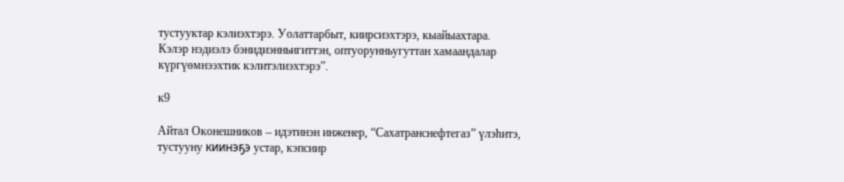тустууктар кэлиэхтэрэ. Уолаттарбыт, киирсиэхтэрэ, кыайыахтара. Кэлэр нэдиэлэ бэнидиэнньигиттэн, оптуорунньугуттан хамаандалар күргүөмнээхтик кэлитэлиэхтэрэ”.

к9

Айтал Оконешников – идэтинэн инженер, “Сахатранснефтегаз” үлэһитэ, тустууну киинэҕэ устар, кэпсиир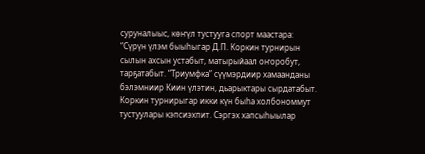суруналыыс, көҥүл тустууга спорт маастара: “Сүрүн үлэм быыһыгар Д.П. Коркин турнирын сылын ахсын устабыт, матырыйаал оҥоробут, тарҕатабыт. “Триумфка” сүүмэрдиир хамаанданы бэлэмниир Киин үлэтин, дьарыктары сырдатабыт. Коркин турнирыгар икки күн быһа холбономмут тустуулары кэпсиэхпит. Сэргэх хапсыһыылар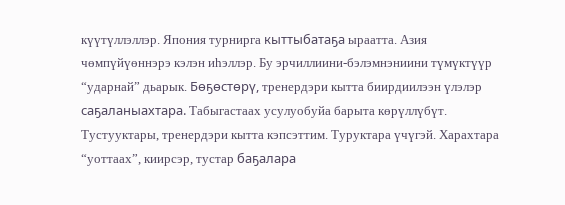күүтүллэллэр. Япония турнирга кыттыбатаҕа ыраатта. Азия чөмпүйүөннэрэ кэлэн иһэллэр. Бу эрчиллиини-бэлэмнэниини түмүктүүр “ударнай” дьарык. Бөҕөстөрү, тренердэри кытта биирдиилээн үлэлэр саҕаланыахтара. Табыгастаах усулуобуйа барыта көрүллүбүт. Тустууктары, тренердэри кытта кэпсэттим. Туруктара үчүгэй. Харахтара “уоттаах”, киирсэр, тустар баҕалара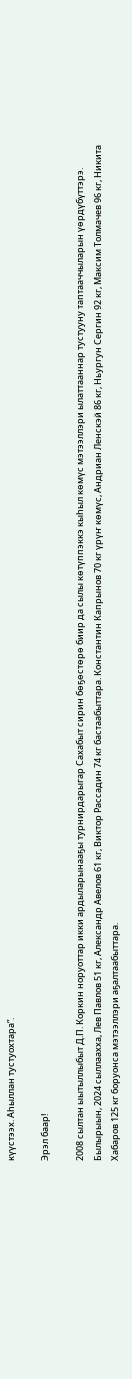күүстээх. Аһыллан тустуохтара”.

Эрэл баар!

2008 сылтан ыытыллыбыт Д.П. Коркин норуоттар икки ардыларынааҕы турнирдарыгар Сахабыт сирин бөҕөстөрө биир да сылы көтүппэккэ кыһыл көмүс мэтээллэри ылаттааннар тустууну таптааччыларын үөрдүбүттэрэ. Былырыын, 2024 сыллаахха, Лев Павлов 51 кг, Александр Авелов 61 кг, Виктор Рассадин 74 кг бастаабыттара. Константин Капрынов 70 кг үрүҥ көмүс, Андриан Ленскэй 86 кг, Ньургун Сергин 92 кг, Максим Толмачев 96 кг, Никита Хабаров 125 кг боруонса мэтээллэри аҕалтаабыттара.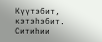Күүтэбит, кэтэһэбит. Ситиһии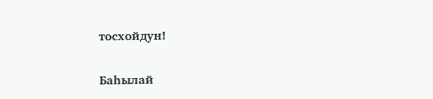тосхойдун!

Баһылай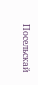Посельскай